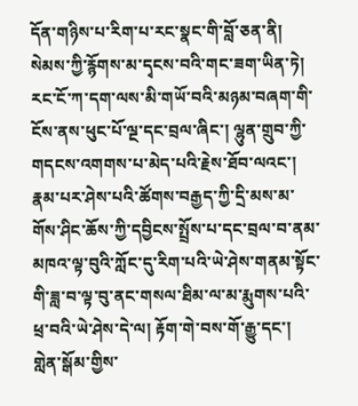དོན་གཉིས་པ་རིག་པ་རང་སྣང་གི་བློ་ཅན་ནི། སེམས་ཀྱི་རྙོགས་མ་དྭངས་བའི་གང་ཟག་ཡིན་ཏེ། རང་ངོ་ཀ་དག་ལས་མི་གཡོ་བའི་མཉམ་བཞག་གི་ངོས་ནས་ཕུང་པོ་ལྔ་དང་བྲལ་ཞིང་། ལྷུན་གྲུབ་ཀྱི་གདངས་འགགས་པ་མེད་པའི་རྗེས་ཐོབ་ལའང་། རྣམ་པར་ཤེས་པའི་ཚོགས་བརྒྱད་ཀྱི་དྲི་མས་མ་གོས་ཤིང་ཆོས་ཀྱི་དབྱིངས་སྤྲོས་པ་དང་བྲལ་བ་ནམ་མཁའ་ལྟ་བུའི་ཀློང་དུ་རིག་པའི་ཡེ་ཤེས་གནམ་སྟོང་གི་ཟླ་བ་ལྟ་བུ་ནང་གསལ་ཐིམ་ལ་མ་རྨུགས་པའི་ཕྲ་བའི་ཡེ་ཤེས་དེ་ལ། རྟོག་གེ་བས་གོ་རྒྱུ་དང་། གླེན་སྒོམ་གྱིས་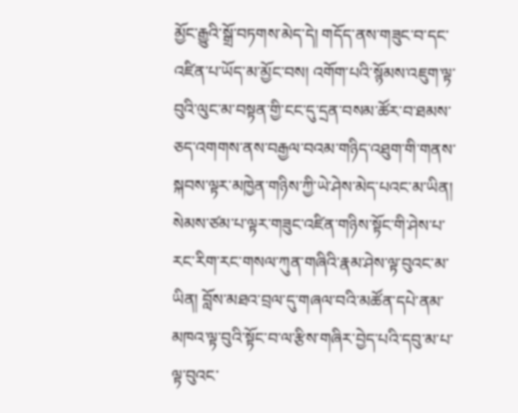མྱོང་རྒྱུའི་སྒྲོ་བཏགས་མེད་དེ། གདོད་ནས་གཟུང་བ་དང་འཛིན་པ་ཡོད་མ་མྱོང་བས། འགོག་པའི་སྙོམས་འཇུག་ལྟ་བུའི་ལུང་མ་བསྟན་གྱི་ངང་དུ་དྲན་བསམ་ཚོར་བ་ཐམས་ཅད་འགགས་ནས་བརྒྱལ་བའམ་གཉིད་འཐུག་གི་གནས་སྐབས་ལྟར་མཁྱེན་གཉིས་ཀྱི་ཡེ་ཤེས་མེད་པའང་མ་ཡིན། སེམས་ཙམ་པ་ལྟར་གཟུང་འཛིན་གཉིས་སྟོང་གི་ཤེས་པ་རང་རིག་རང་གསལ་ཀུན་གཞིའི་རྣམ་ཤེས་ལྟ་བུའང་མ་ཡིན། བློས་མཐའ་བྲལ་དུ་གཞལ་བའི་མཚོན་དཔེ་ནམ་མཁའ་ལྟ་བུའི་སྟོང་བ་ལ་རྩིས་གཞིར་བྱེད་པའི་དབུ་མ་པ་ལྟ་བུའང་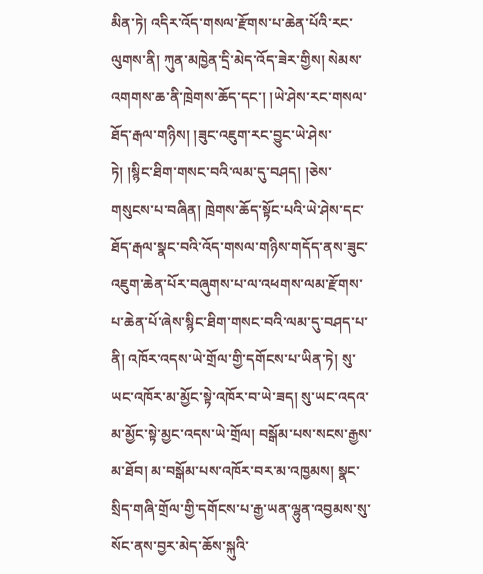མིན་ཏེ། འདིར་འོད་གསལ་རྫོགས་པ་ཆེན་པོའི་རང་ལུགས་ནི། ཀུན་མཁྱེན་དྲི་མེད་འོད་ཟེར་གྱིས། སེམས་འགགས་ཆ་ནི་ཁྲེགས་ཆོད་དང་། །ཡེ་ཤེས་རང་གསལ་ཐོད་རྒལ་གཉིས། །ཟུང་འཇུག་རང་བྱུང་ཡེ་ཤེས་ཏེ། །སྙིང་ཐིག་གསང་བའི་ལམ་དུ་བཤད། །ཅེས་གསུངས་པ་བཞིན། ཁྲེགས་ཆོད་སྟོང་པའི་ཡེ་ཤེས་དང་ཐོད་རྒལ་སྣང་བའི་འོད་གསལ་གཉིས་གདོད་ནས་ཟུང་འཇུག་ཆེན་པོར་བཞུགས་པ་ལ་འཕགས་ལམ་རྫོགས་པ་ཆེན་པོ་ཞེས་སྙིང་ཐིག་གསང་བའི་ལམ་དུ་བཤད་པ་ནི། འཁོར་འདས་ཡེ་གྲོལ་གྱི་དགོངས་པ་ཡིན་ཏེ། སུ་ཡང་འཁོར་མ་མྱོང་སྟེ་འཁོར་བ་ཡེ་ཟད། སུ་ཡང་འདའ་མ་མྱོང་སྟེ་མྱང་འདས་ཡེ་གྲོལ། བསྒོམ་པས་སངས་རྒྱས་མ་ཐོབ། མ་བསྒོམ་པས་འཁོར་བར་མ་འཁྱམས། སྣང་སྲིད་གཞི་གྲོལ་གྱི་དགོངས་པ་རྒྱ་ཡན་ལྷུན་འབྱམས་སུ་སོང་ནས་བྱར་མེད་ཆོས་སྐུའི་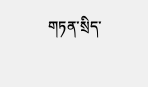གཏན་སྲིད་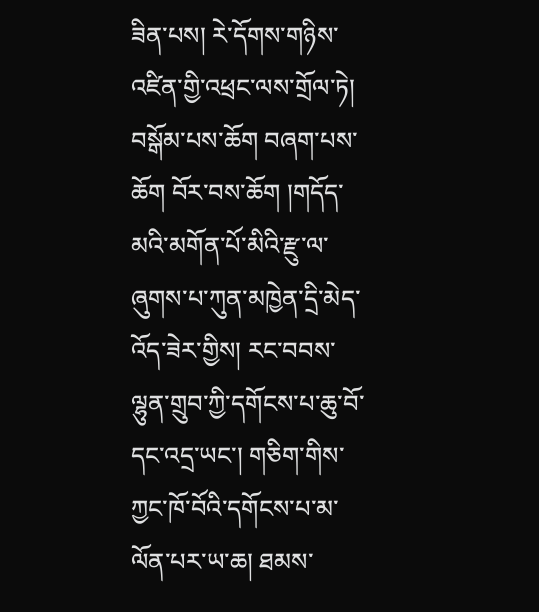ཟིན་པས། རེ་དོགས་གཉིས་འཛིན་གྱི་འཕྲང་ལས་གྲོལ་ཏེ། བསྒོམ་པས་ཆོག བཞག་པས་ཆོག བོར་བས་ཆོག །གདོད་མའི་མགོན་པོ་མིའི་རྫུ་ལ་ཞུགས་པ་ཀུན་མཁྱེན་དྲི་མེད་འོད་ཟེར་གྱིས། རང་བབས་ལྷུན་གྲུབ་ཀྱི་དགོངས་པ་ཆུ་བོ་དང་འདྲ་ཡང་། གཅིག་གིས་ཀྱང་ཁོ་བོའི་དགོངས་པ་མ་ལོན་པར་ཡ་ཆ། ཐམས་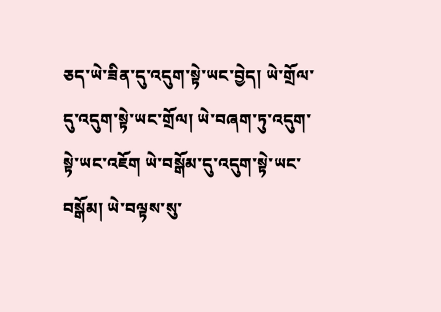ཅད་ཡེ་ཟིན་དུ་འདུག་སྟེ་ཡང་བྱེད། ཡེ་གྲོལ་དུ་འདུག་སྟེ་ཡང་གྲོལ། ཡེ་བཞག་ཏུ་འདུག་སྟེ་ཡང་འཇོག ཡེ་བསྒོམ་དུ་འདུག་སྟེ་ཡང་བསྒོམ། ཡེ་བལྟས་སུ་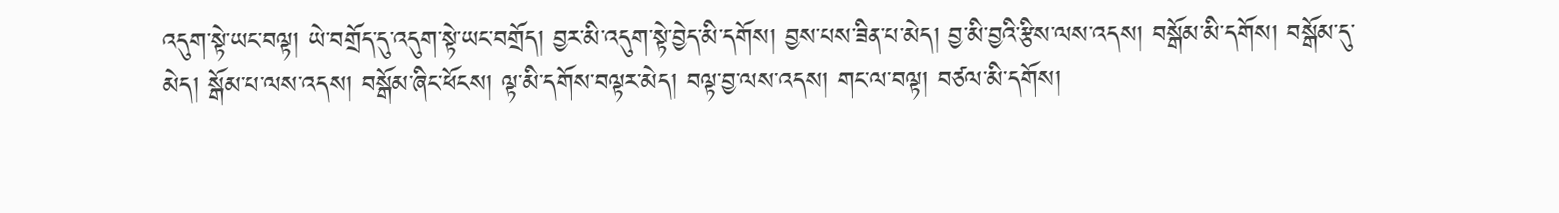འདུག་སྟེ་ཡང་བལྟ། ཡེ་བགྲོད་དུ་འདུག་སྟེ་ཡང་བགྲོད། བྱར་མི་འདུག་སྟེ་བྱེད་མི་དགོས། བྱས་པས་ཟིན་པ་མེད། བྱ་མི་བྱའི་རྩིས་ལས་འདས། བསྒོམ་མི་དགོས། བསྒོམ་དུ་མེད། སྒོམ་པ་ལས་འདས། བསྒོམ་ཞིང་ཕོངས། ལྟ་མི་དགོས་བལྟར་མེད། བལྟ་བྱ་ལས་འདས། གང་ལ་བལྟ། བཙལ་མི་དགོས།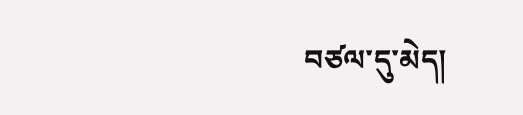བཙལ་དུ་མེད།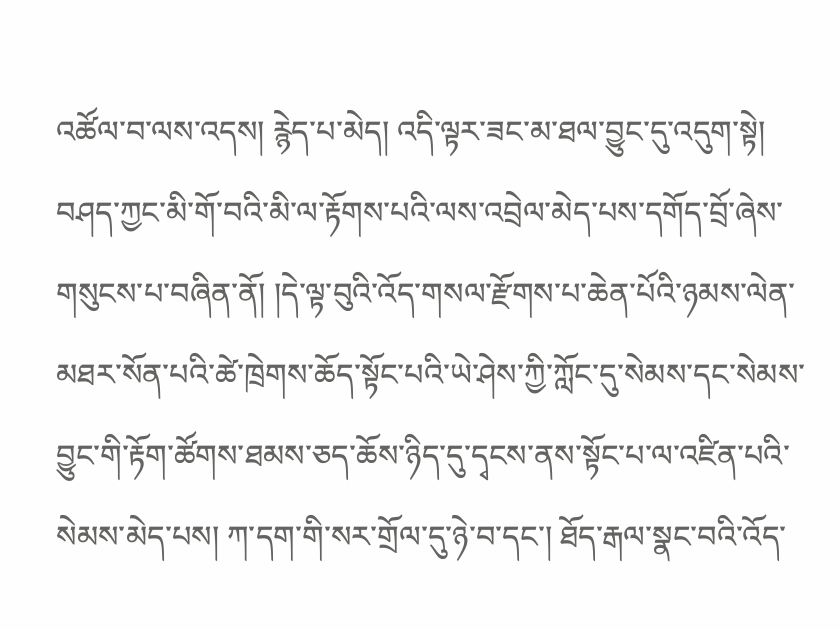འཚོལ་བ་ལས་འདས། རྙེད་པ་མེད། འདི་ལྟར་ཟང་མ་ཐལ་བྱུང་དུ་འདུག་སྟེ། བཤད་ཀྱང་མི་གོ་བའི་མི་ལ་རྟོགས་པའི་ལས་འབྲེལ་མེད་པས་དགོད་བྲོ་ཞེས་གསུངས་པ་བཞིན་ནོ། །དེ་ལྟ་བུའི་འོད་གསལ་རྫོགས་པ་ཆེན་པོའི་ཉམས་ལེན་མཐར་སོན་པའི་ཚེ་ཁྲེགས་ཆོད་སྟོང་པའི་ཡེ་ཤེས་ཀྱི་ཀློང་དུ་སེམས་དང་སེམས་བྱུང་གི་རྟོག་ཚོགས་ཐམས་ཅད་ཆོས་ཉིད་དུ་དྭངས་ནས་སྟོང་པ་ལ་འཛིན་པའི་སེམས་མེད་པས། ཀ་དག་གི་སར་གྲོལ་དུ་ཉེ་བ་དང་། ཐོད་རྒལ་སྣང་བའི་འོད་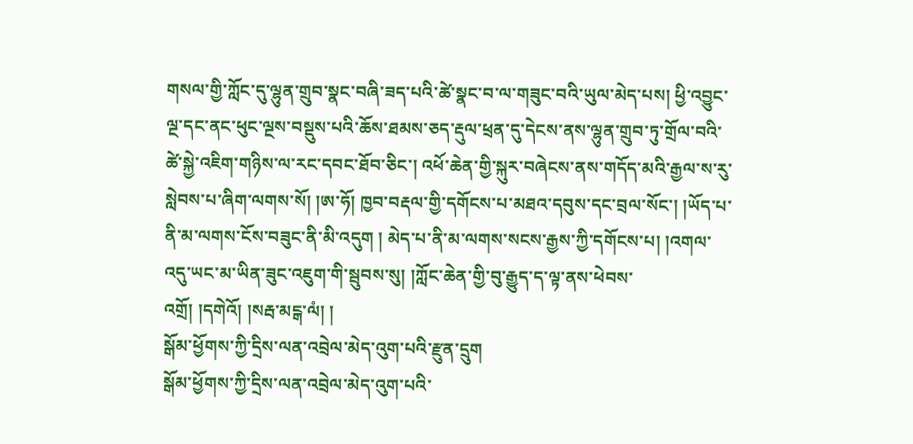གསལ་གྱི་ཀློང་དུ་ལྷུན་གྲུབ་སྣང་བཞི་ཟད་པའི་ཚེ་སྣང་བ་ལ་གཟུང་བའི་ཡུལ་མེད་པས། ཕྱི་འབྱུང་ལྔ་དང་ནང་ཕུང་ལྔས་བསྡུས་པའི་ཆོས་ཐམས་ཅད་རྡུལ་ཕྲན་དུ་དེངས་ནས་ལྷུན་གྲུབ་ཏུ་གྲོལ་བའི་ཚེ་སྐྱེ་འཇིག་གཉིས་ལ་རང་དབང་ཐོབ་ཅིང་། འཕོ་ཆེན་གྱི་སྐུར་བཞེངས་ནས་གདོད་མའི་རྒྱལ་ས་རུ་སླེབས་པ་ཞིག་ལགས་སོ། །ཨ་ཧོ། ཁྱབ་བརྡལ་གྱི་དགོངས་པ་མཐའ་དབུས་དང་བྲལ་སོང་། །ཡོད་པ་ནི་མ་ལགས་ངོས་བཟུང་ནི་མི་འདུག ། མེད་པ་ནི་མ་ལགས་སངས་རྒྱས་ཀྱི་དགོངས་པ། །འགལ་འདུ་ཡང་མ་ཡིན་ཟུང་འཇུག་གི་སྦུབས་སུ། །ཀློང་ཆེན་གྱི་བུ་རྒྱུད་ད་ལྟ་ནས་ཕེབས་འགྲོ། །དགེའོ། །སརྦ་མངྒ་ལཾ། །
སྒོམ་ཕྱོགས་ཀྱི་དྲིས་ལན་འབྲེལ་མེད་འུག་པའི་རྫུན་དྲུག
སྒོམ་ཕྱོགས་ཀྱི་དྲིས་ལན་འབྲེལ་མེད་འུག་པའི་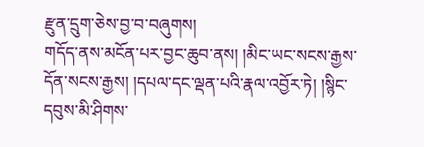རྫུན་དྲུག་ཅེས་བྱ་བ་བཞུགས།
གདོད་ནས་མངོན་པར་བྱང་ཆུབ་ནས། །མིང་ཡང་སངས་རྒྱས་དོན་སངས་རྒྱས། །དཔལ་དང་ལྡན་པའི་རྣལ་འབྱོར་ཏེ། །སྙིང་དབུས་མི་ཤིགས་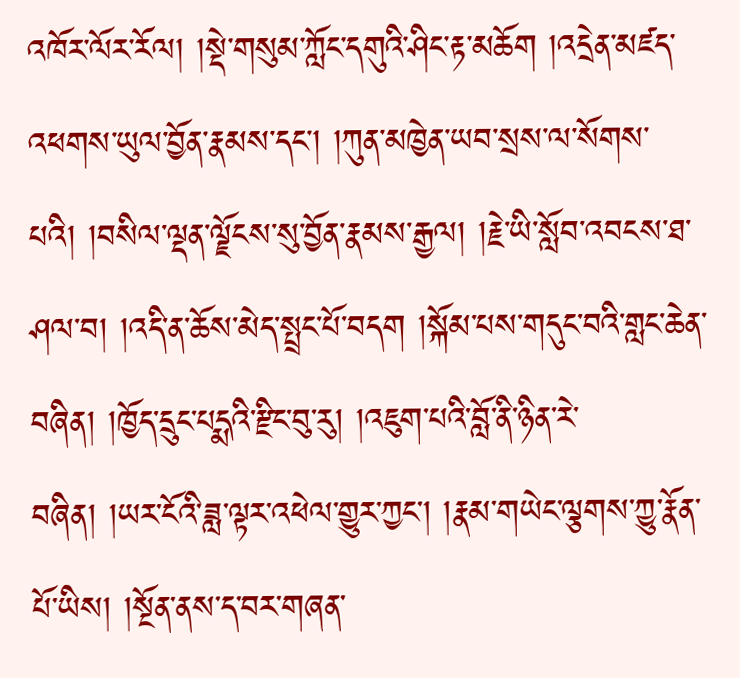འཁོར་ལོར་རོལ། །སྡེ་གསུམ་ཀློང་དགུའི་ཤིང་རྟ་མཆོག །འདྲེན་མཛད་འཕགས་ཡུལ་བྱོན་རྣམས་དང་། །ཀུན་མཁྱེན་ཡབ་སྲས་ལ་སོགས་པའི། །བསིལ་ལྡན་ལྗོངས་སུ་བྱོན་རྣམས་རྒྱལ། །རྗེ་ཡི་སློབ་འབངས་ཐ་ཤལ་བ། །འདི་ན་ཆོས་མེད་སྤྲང་པོ་བདག །སྐོམ་པས་གདུང་བའི་གླང་ཆེན་བཞིན། །ཁྱོད་དྲུང་པདྨའི་རྫིང་བུ་རུ། །འཇུག་པའི་བློ་ནི་ཉིན་རེ་བཞིན། །ཡར་ངོའི་ཟླ་ལྟར་འཕེལ་གྱུར་ཀྱང་། །རྣམ་གཡེང་ལྕགས་ཀྱུ་རྣོན་པོ་ཡིས། །སྔོན་ནས་ད་བར་གཞན་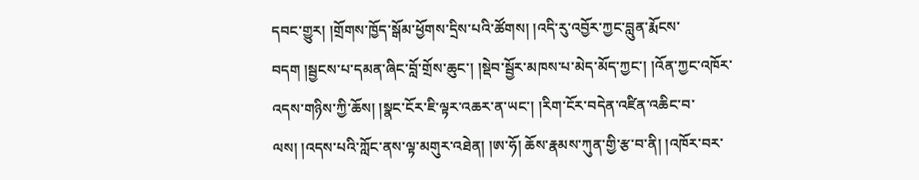དབང་གྱུར། །གྲོགས་ཁྱོད་སྒོམ་ཕྱོགས་དྲིས་པའི་ཚོགས། །འདི་རུ་འབྱོར་ཀྱང་བླུན་རྨོངས་བདག །སྦྱངས་པ་དམན་ཞིང་བློ་གྲོས་ཆུང་། །སྡེབ་སྦྱོར་མཁས་པ་མེད་མོད་ཀྱང་། །འོན་ཀྱང་འཁོར་འདས་གཉིས་ཀྱི་ཆོས། །སྣང་ངོར་ཇི་ལྟར་འཆར་ན་ཡང་། །རིག་ངོར་བདེན་འཛིན་འཆིང་བ་ལས། །འདས་པའི་ཀློང་ནས་ལྟ་མགུར་འཐེན། །ཨ་ཧོ། ཆོས་རྣམས་ཀུན་གྱི་རྩ་བ་ནི། །འཁོར་བར་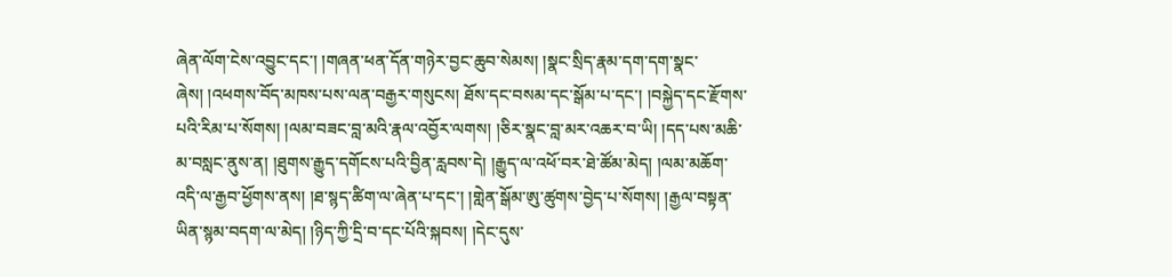ཞེན་ལོག་ངེས་འབྱུང་དང་། །གཞན་ཕན་དོན་གཉེར་བྱང་ཆུབ་སེམས། །སྣང་སྲིད་རྣམ་དག་དག་སྣང་ཞེས། །འཕགས་བོད་མཁས་པས་ལན་བརྒྱར་གསུངས། ཐོས་དང་བསམ་དང་སྒོམ་པ་དང་། །བསྐྱེད་དང་རྫོགས་པའི་རིམ་པ་སོགས། །ལམ་བཟང་བླ་མའི་རྣལ་འབྱོར་ལགས། །ཅིར་སྣང་བླ་མར་འཆར་བ་ཡི། །དད་པས་མཆི་མ་བསླང་ནུས་ན། །ཐུགས་རྒྱུད་དགོངས་པའི་བྱིན་རླབས་དེ། །རྒྱུད་ལ་འཕོ་བར་ཐེ་ཚོམ་མེད། །ལམ་མཆོག་འདི་ལ་རྒྱབ་ཕྱོགས་ནས། །ཐ་སྙད་ཚིག་ལ་ཞེན་པ་དང་། །གླེན་སྒོམ་ཨུ་ཚུགས་བྱེད་པ་སོགས། །རྒྱལ་བསྟན་ཡིན་སྙམ་བདག་ལ་མེད། །ཉིད་ཀྱི་དྲི་བ་དང་པོའི་སྐབས། །དེང་དུས་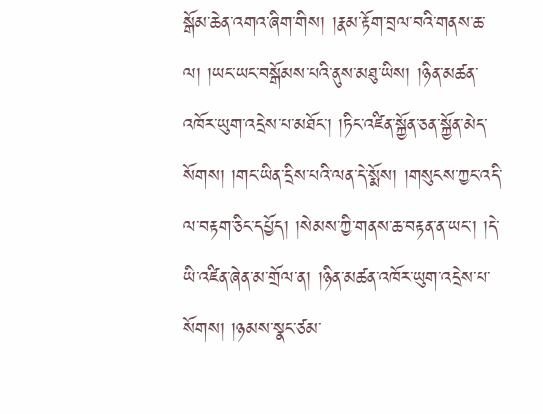སྒོམ་ཆེན་འགའ་ཞིག་གིས། །རྣམ་རྟོག་བྲལ་བའི་གནས་ཆ་ལ། །ཡང་ཡང་བསྒོམས་པའི་ནུས་མཐུ་ཡིས། །ཉིན་མཚན་འཁོར་ཡུག་འདྲེས་པ་མཐོང་། །ཏིང་འཛིན་སྐྱོན་ཅན་སྐྱོན་མེད་སོགས། །གང་ཡིན་དྲིས་པའི་ལན་དེ་སྨོས། །གསུངས་ཀྱང་འདི་ལ་བརྟག་ཅིང་དཔྱོད། །སེམས་ཀྱི་གནས་ཆ་བརྟན་ན་ཡང་། །དེ་ཡི་འཛིན་ཞེན་མ་གྲོལ་ན། །ཉིན་མཚན་འཁོར་ཡུག་འདྲེས་པ་སོགས། །ཉམས་སྣང་ཙམ་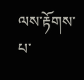ལས་རྟོགས་པ་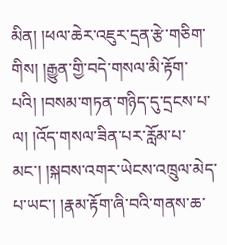མིན། །ཕལ་ཆེར་འཇུར་དྲན་རྩེ་གཅིག་གིས། །རྒྱུན་གྱི་བདེ་གསལ་མི་རྟོག་པའི། །བསམ་གཏན་གཉིད་དུ་དྲངས་པ་ལ། །འོད་གསལ་ཟིན་པར་རློམ་པ་མང་། །སྐབས་འགར་ཡེངས་འཁྲུལ་མེད་པ་ཡང་། །རྣམ་རྟོག་ཞི་བའི་གནས་ཆ་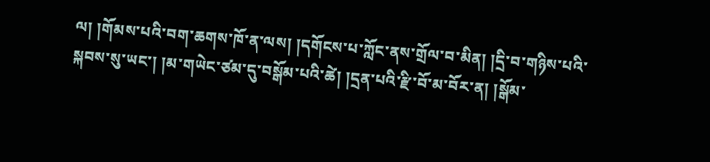ལ། །གོམས་པའི་བག་ཆགས་ཁོ་ན་ལས། །དགོངས་པ་ཀློང་ནས་གྲོལ་བ་མིན། །དྲི་བ་གཉིས་པའི་སྐབས་སུ་ཡང་། །མ་གཡེང་ཙམ་དུ་བསྒོམ་པའི་ཚེ། །དྲན་པའི་རྫི་བོ་མ་བོར་ན། །སྒོམ་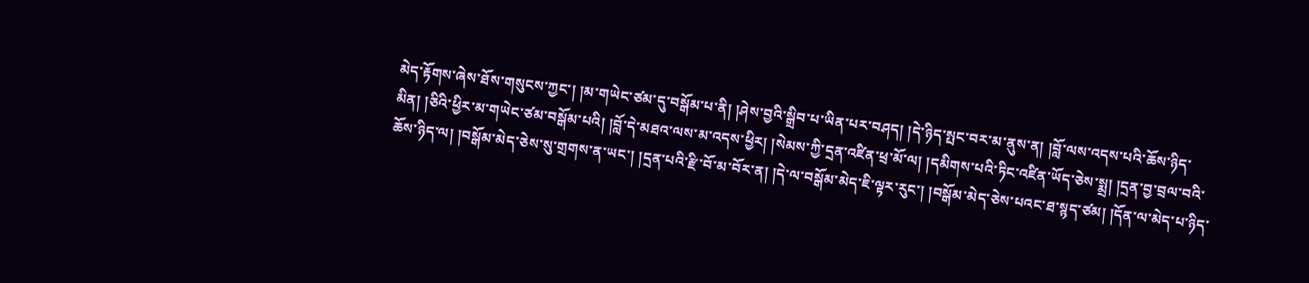མེད་རྟོགས་ཞེས་ཐོས་གསུངས་ཀྱང་། །མ་གཡེང་ཙམ་དུ་བསྒོམ་པ་ནི། །ཤེས་བྱའི་སྒྲིབ་པ་ཡིན་པར་བཤད། །དེ་ཉིད་སྤང་བར་མ་ནུས་ན། །བློ་ལས་འདས་པའི་ཆོས་ཉིད་མིན། །ཅིའི་ཕྱིར་མ་གཡེང་ཙམ་བསྒོམ་པའི། །བློ་དེ་མཐའ་ལས་མ་འདས་ཕྱིར། །སེམས་ཀྱི་དྲན་འཛིན་ཕྲ་མོ་ལ། །དམིགས་པའི་ཏིང་འཛིན་ཡོད་ཅེས་སྨྲ། །དྲན་བྱ་བྲལ་བའི་ཆོས་ཉིད་ལ། །བསྒོམ་མེད་ཅེས་སུ་གྲགས་ན་ཡང་། །དྲན་པའི་རྫི་བོ་མ་བོར་ན། །དེ་ལ་བསྒོམ་མེད་ཇི་ལྟར་རུང་། །བསྒོམ་མེད་ཅེས་པའང་ཐ་སྙད་ཙམ། །དོན་ལ་མེད་པ་ཉིད་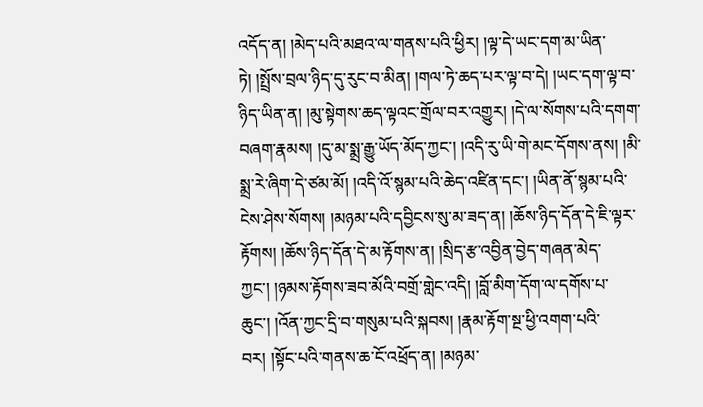འདོད་ན། །མེད་པའི་མཐའ་ལ་གནས་པའི་ཕྱིར། །ལྟ་དེ་ཡང་དག་མ་ཡིན་ཏེ། །སྤྲོས་བྲལ་ཉིད་དུ་རུང་བ་མིན། །གལ་ཏེ་ཆད་པར་ལྟ་བ་དེ། །ཡང་དག་ལྟ་བ་ཉིད་ཡིན་ན། །མུ་སྟེགས་ཆད་ལྟའང་གྲོལ་བར་འགྱུར། །དེ་ལ་སོགས་པའི་དགག་བཞག་རྣམས། །དུ་མ་སྨྲ་རྒྱུ་ཡོད་མོད་ཀྱང་། །འདི་རུ་ཡི་གེ་མང་དོགས་ནས། །མི་སྨྲ་རེ་ཞིག་དེ་ཙམ་མོ། །འདི་འོ་སྙམ་པའི་ཆེད་འཛིན་དང་། །ཡིན་ནོ་སྙམ་པའི་ངེས་ཤེས་སོགས། །མཉམ་པའི་དབྱིངས་སུ་མ་ཟད་ན། །ཆོས་ཉིད་དོན་དེ་ཇི་ལྟར་རྟོགས། །ཆོས་ཉིད་དོན་དེ་མ་རྟོགས་ན། །སྲིད་རྩ་འབྱིན་བྱེད་གཞན་མེད་ཀྱང་། །ཉམས་རྟོགས་ཟབ་མོའི་བགྲོ་གླེང་འདི། །བློ་མིག་དོག་ལ་དགོས་པ་ཆུང་། །འོན་ཀྱང་དྲི་བ་གསུམ་པའི་སྐབས། །རྣམ་རྟོག་སྔ་ཕྱི་འགག་པའི་བར། །སྟོང་པའི་གནས་ཆ་ངོ་འཕྲོད་ན། །མཉམ་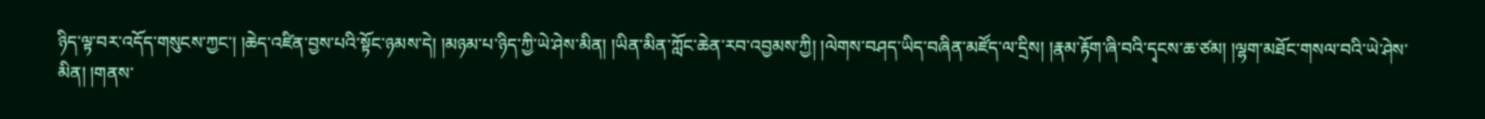ཉིད་ལྟ་བར་འདོད་གསུངས་ཀྱང་། །ཆེད་འཛིན་བྱས་པའི་སྟོང་ཉམས་དེ། །མཉམ་པ་ཉིད་ཀྱི་ཡེ་ཤེས་མིན། །ཡིན་མིན་ཀློང་ཆེན་རབ་འབྱམས་ཀྱི། །ལེགས་བཤད་ཡིད་བཞིན་མཛོད་ལ་དྲིས། །རྣམ་རྟོག་ཞི་བའི་དྭངས་ཆ་ཙམ། །ལྷག་མཐོང་གསལ་བའི་ཡེ་ཤེས་མིན། །གནས་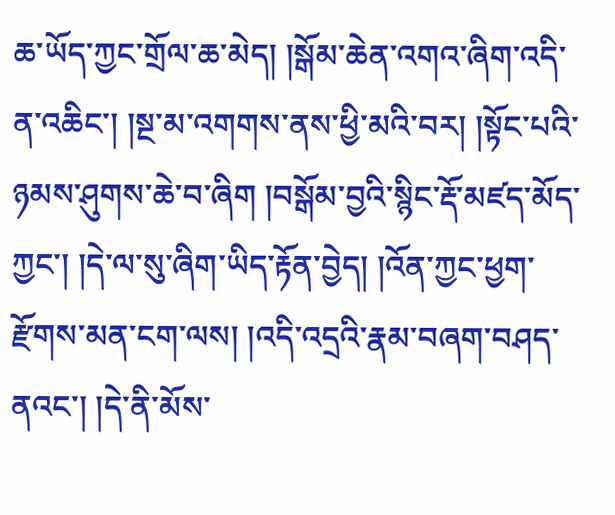ཆ་ཡོད་ཀྱང་གྲོལ་ཆ་མེད། །སྒོམ་ཆེན་འགའ་ཞིག་འདི་ན་འཆིང་། །སྔ་མ་འགགས་ནས་ཕྱི་མའི་བར། །སྟོང་པའི་ཉམས་ཤུགས་ཆེ་བ་ཞིག །བསྒོམ་བྱའི་སྙིང་རྡོ་མཛད་མོད་ཀྱང་། །དེ་ལ་སུ་ཞིག་ཡིད་རྟོན་བྱེད། །འོན་ཀྱང་ཕྱག་རྫོགས་མན་ངག་ལས། །འདི་འདྲའི་རྣམ་བཞག་བཤད་ནའང་། །དེ་ནི་མོས་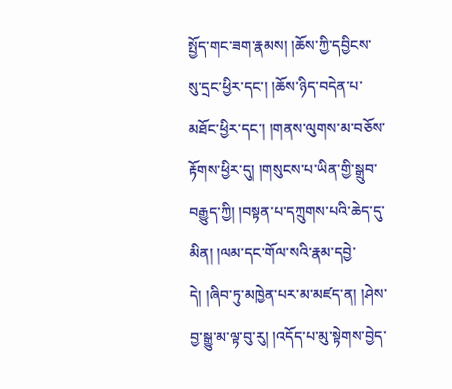སྤྱོད་གང་ཟག་རྣམས། །ཆོས་ཀྱི་དབྱིངས་སུ་དྲང་ཕྱིར་དང་། །ཆོས་ཉིད་བདེན་པ་མཐོང་ཕྱིར་དང་། །གནས་ལུགས་མ་བཅོས་རྟོགས་ཕྱིར་དུ། །གསུངས་པ་ཡིན་གྱི་སྒྲུབ་བརྒྱུད་ཀྱི། །བསྟན་པ་དཀྲུགས་པའི་ཆེད་དུ་མིན། །ལམ་དང་གོལ་སའི་རྣམ་དབྱེ་དེ། །ཞིབ་ཏུ་མཁྱེན་པར་མ་མཛད་ན། །ཤེས་བྱ་སྒྱུ་མ་ལྟ་བུ་རུ། །འདོད་པ་མུ་སྟེགས་བྱེད་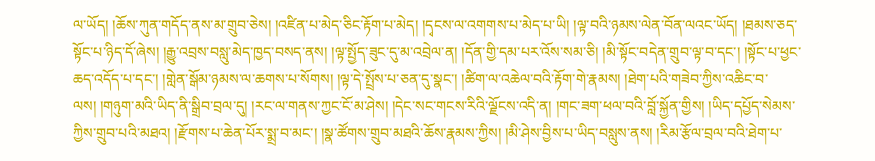ལ་ཡོད། །ཆོས་ཀུན་གདོད་ནས་མ་གྲུབ་ཅེས། །འཛིན་པ་མེད་ཅིང་རྟོག་པ་མེད། །དྭངས་ལ་འགགས་པ་མེད་པ་ཡི། །ལྟ་བའི་ཉམས་ལེན་བོན་ལའང་ཡོད། །ཐམས་ཅད་སྟོང་པ་ཉིད་དོ་ཞེས། །རྒྱུ་འབྲས་བསླུ་མེད་ཁྱད་བསད་ནས། །ལྟ་སྤྱོད་ཟུང་དུ་མ་འབྲེལ་ན། །དོན་གྱི་དམ་པར་འོས་སམ་ཅི། །མི་སྟོང་བདེན་གྲུབ་ལྟ་བ་དང་། །སྟོང་པ་ཕྱང་ཆད་འདོད་པ་དང་། །གླེན་སྒོམ་ཉམས་ལ་ཆགས་པ་སོགས། །ལྟ་དེ་སྤྲོས་པ་ཅན་དུ་སྣང་། །ཚིག་ལ་འཆེལ་བའི་རྟོག་གེ་རྣམས། །ཐེག་པའི་གཟེབ་ཀྱིས་འཆིང་བ་ལས། །གཉུག་མའི་ཡིད་ནི་སྒྲིབ་བྲལ་དུ། །རང་ལ་གནས་ཀྱང་ངོ་མ་ཤེས། །དེང་སང་གངས་རིའི་ལྗོངས་འདི་ན། །གང་ཟག་ཕལ་བའི་བློ་སྐྱོན་གྱིས། །ཡིད་དཔྱོད་སེམས་ཀྱིས་གྲུབ་པའི་མཐའ། །རྫོགས་པ་ཆེན་པོར་སྨྲ་བ་མང་། །སྣ་ཚོགས་གྲུབ་མཐའི་ཆོས་རྣམས་ཀྱིས། །མི་ཤེས་བྱིས་པ་ཡིད་བསླུས་ནས། །རིམ་རྩོལ་བྲལ་བའི་ཐེག་པ་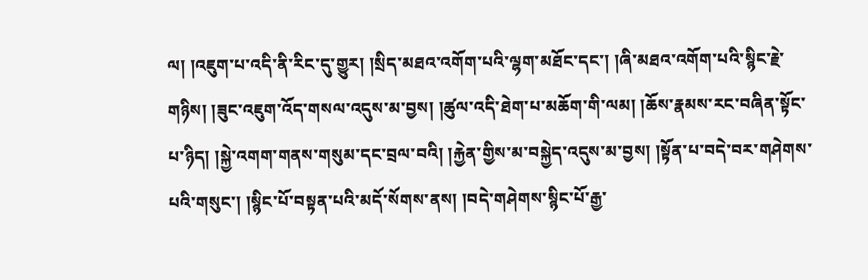ལ། །འཇུག་པ་འདི་ནི་རིང་དུ་གྱུར། །སྲིད་མཐའ་འགོག་པའི་ལྷག་མཐོང་དང་། །ཞི་མཐའ་འགོག་པའི་སྙིང་རྗེ་གཉིས། །ཟུང་འཇུག་འོད་གསལ་འདུས་མ་བྱས། །ཚུལ་འདི་ཐེག་པ་མཆོག་གི་ལམ། །ཆོས་རྣམས་རང་བཞིན་སྟོང་པ་ཉིད། །སྐྱེ་འགག་གནས་གསུམ་དང་བྲལ་བའི། །རྐྱེན་གྱིས་མ་བསྐྱེད་འདུས་མ་བྱས། །སྟོན་པ་བདེ་བར་གཤེགས་པའི་གསུང་། །སྙིང་པོ་བསྟན་པའི་མདོ་སོགས་ནས། །བདེ་གཤེགས་སྙིང་པོ་རྒྱ་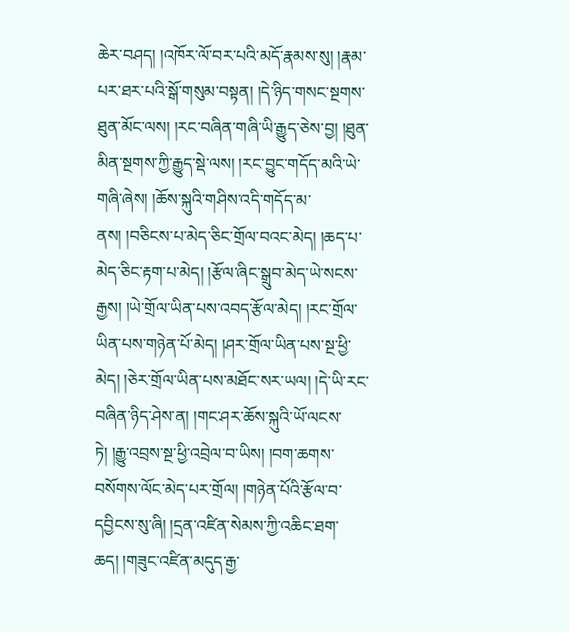ཆེར་བཤད། །འཁོར་ལོ་བར་པའི་མདོ་རྣམས་སུ། །རྣམ་པར་ཐར་པའི་སྒོ་གསུམ་བསྟན། །དེ་ཉིད་གསང་སྔགས་ཐུན་མོང་ལས། །རང་བཞིན་གཞི་ཡི་རྒྱུད་ཅེས་བྱ། །ཐུན་མིན་སྔགས་ཀྱི་རྒྱུད་སྡེ་ལས། །རང་བྱུང་གདོད་མའི་ཡེ་གཞི་ཞེས། །ཆོས་སྐུའི་གཤིས་འདི་གདོད་མ་ནས། །བཅིངས་པ་མེད་ཅིང་གྲོལ་བའང་མེད། །ཆད་པ་མེད་ཅིང་རྟག་པ་མེད། །རྩོལ་ཞིང་སྒྲུབ་མེད་ཡེ་སངས་རྒྱས། །ཡེ་གྲོལ་ཡིན་པས་འབད་རྩོལ་མེད། །རང་གྲོལ་ཡིན་པས་གཉེན་པོ་མེད། །ཤར་གྲོལ་ཡིན་པས་སྔ་ཕྱི་མེད། །ཅེར་གྲོལ་ཡིན་པས་མཐོང་སར་ཡལ། །དེ་ཡི་རང་བཞིན་ཉིད་ཤེས་ན། །གང་ཤར་ཆོས་སྐུའི་ཡོ་ལངས་ཏེ། །རྒྱུ་འབྲས་སྔ་ཕྱི་འབྲེལ་བ་ཡིས། །བག་ཆགས་བསོགས་ལོང་མེད་པར་གྲོལ། །གཉེན་པོའི་རྩོལ་བ་དབྱིངས་སུ་ཞི། །དྲན་འཛིན་སེམས་ཀྱི་འཆིང་ཐག་ཆད། །གཟུང་འཛིན་མདུད་རྒྱ་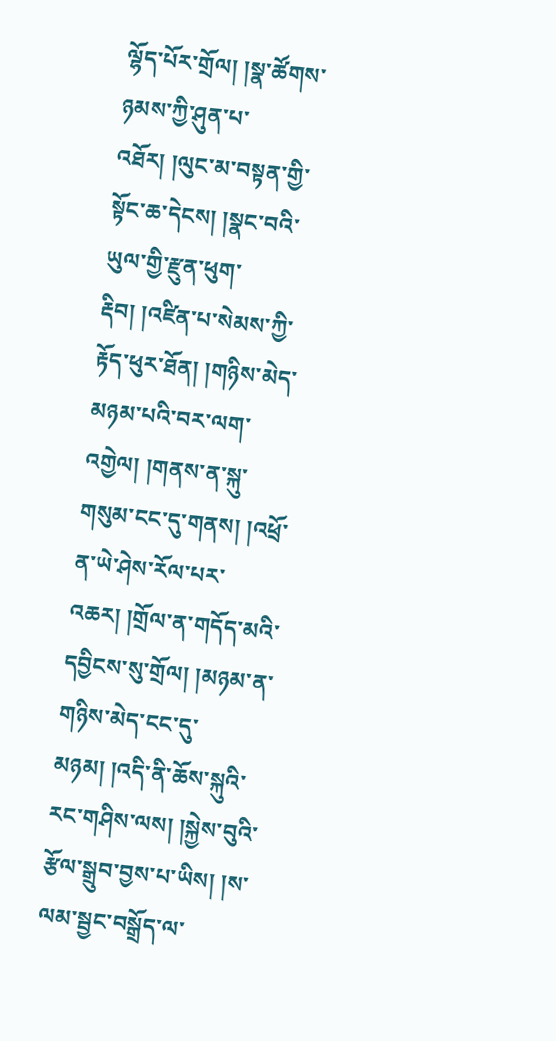ལྷོད་པོར་གྲོལ། །སྣ་ཚོགས་ཉམས་ཀྱི་ཤུན་པ་འཐོར། །ལུང་མ་བསྟན་གྱི་སྟོང་ཆ་དེངས། །སྣང་བའི་ཡུལ་གྱི་རྫུན་ཕུག་རྡིབ། །འཛིན་པ་སེམས་ཀྱི་རྟོད་ཕུར་ཐོན། །གཉིས་མེད་མཉམ་པའི་བར་ལག་འགྱེལ། །གནས་ན་སྐུ་གསུམ་ངང་དུ་གནས། །འཕྲོ་ན་ཡེ་ཤེས་རོལ་པར་འཆར། །གྲོལ་ན་གདོད་མའི་དབྱིངས་སུ་གྲོལ། །མཉམ་ན་གཉིས་མེད་ངང་དུ་མཉམ། །འདི་ནི་ཆོས་སྐུའི་རང་གཤིས་ལས། །སྐྱེས་བུའི་རྩོལ་སྒྲུབ་བྱས་པ་ཡིས། །ས་ལམ་སྦྱང་བསྒྲོད་ལ་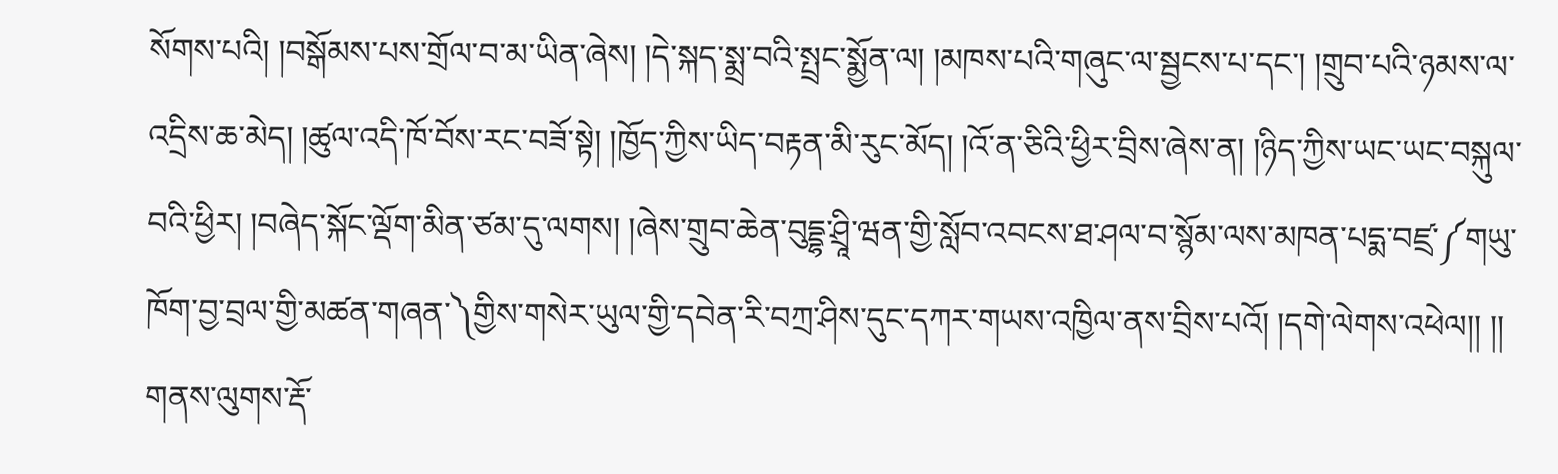སོགས་པའི། །བསྒོམས་པས་གྲོལ་བ་མ་ཡིན་ཞེས། །དེ་སྐད་སྨྲ་བའི་སྤྲང་སྨྱོན་ལ། །མཁས་པའི་གཞུང་ལ་སྦྱངས་པ་དང་། །གྲུབ་པའི་ཉམས་ལ་འདྲིས་ཆ་མེད། །ཚུལ་འདི་ཁོ་བོས་རང་བཟོ་སྟེ། །ཁྱོད་ཀྱིས་ཡིད་བརྟན་མི་རུང་མོད། །འོ་ན་ཅིའི་ཕྱིར་བྲིས་ཞེས་ན། །ཉིད་ཀྱིས་ཡང་ཡང་བསྐུལ་བའི་ཕྱིར། །བཞེད་སྐོང་ལྡོག་མིན་ཙམ་དུ་ལགས། །ཞེས་གྲུབ་ཆེན་བུདྡྷ་ཤྲཱི་ཝན་གྱི་སློབ་འབངས་ཐ་ཤལ་བ་སྙོམ་ལས་མཁན་པདྨ་བཛྲ་༼གཡུ་ཁོག་བྱ་བྲལ་གྱི་མཚན་གཞན་༽གྱིས་གསེར་ཡུལ་གྱི་དབེན་རི་བཀྲ་ཤིས་དུང་དཀར་གཡས་འཁྱིལ་ནས་བྲིས་པའོ། །དགེ་ལེགས་འཕེལ།། །།
གནས་ལུགས་རྡོ་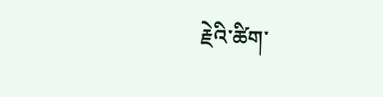རྗེའི་ཚིག་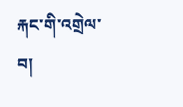རྐང་གི་འགྲེལ་བ།